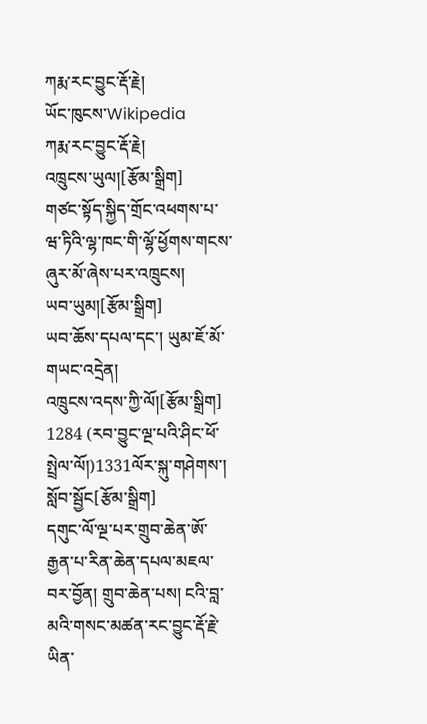ཀརྨ་རང་བྱུང་རྡོ་རྗེ།
ཡོང་ཁུངས་Wikipedia
ཀརྨ་རང་བྱུང་རྡོ་རྗེ།
འཁྲུངས་ཡུལ།[རྩོམ་སྒྲིག]
གཙང་སྟོད་སྐྱིད་གྲོང་འཕགས་པ་ཝ་ཏིའི་ལྷ་ཁང་གི་ལྷོ་ཕྱོགས་གངས་ཞུར་མོ་ཞེས་པར་འཁྲུངས།
ཡབ་ཡུམ།[རྩོམ་སྒྲིག]
ཡབ་ཆོས་དཔལ་དང་། ཡུམ་ཇོ་མོ་གཡང་འདྲེན།
འཁྲུངས་འདས་ཀྱི་ལོ།[རྩོམ་སྒྲིག]
1284 (རབ་བྱུང་ལྔ་པའི་ཤིང་ཕོ་སྤྲེལ་ལོ།)1331ལོར་སྐུ་གཤེགས་།
སློབ་སྦྱོང[རྩོམ་སྒྲིག]
དགུང་ལོ་ལྔ་པར་གྲུབ་ཆེན་ཨོ་རྒྱན་པ་རིན་ཆེན་དཔལ་མཇལ་བར་བྱོན། གྲུབ་ཆེན་པས། ངའི་བླ་མའི་གསང་མཚན་རང་བྱུང་རྡོ་རྗེ་ཡིན་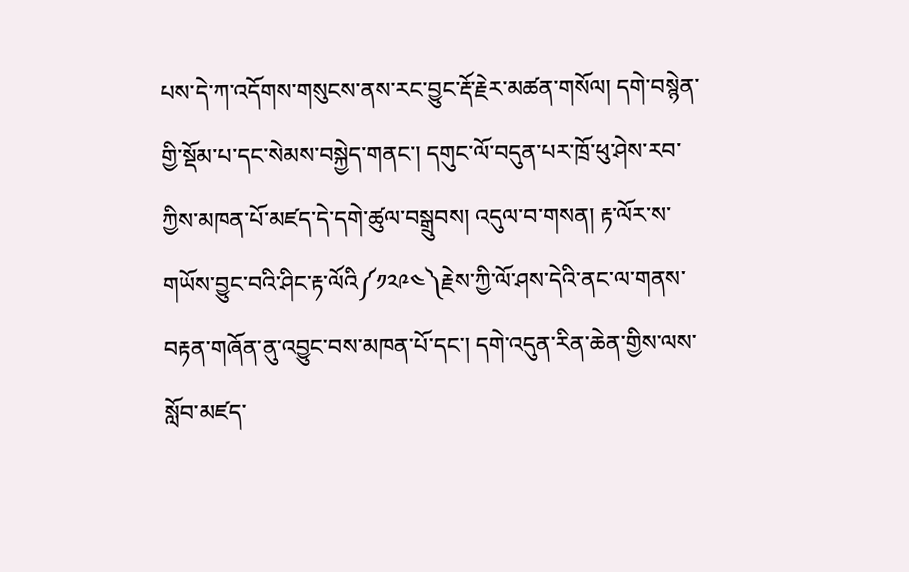པས་དེ་ཀ་འདོགས་གསུངས་ནས་རང་བྱུང་རྡོ་རྗེར་མཚན་གསོལ། དགེ་བསྙེན་གྱི་སྡོམ་པ་དང་སེམས་བསྐྱེད་གནང་། དགུང་ལོ་བདུན་པར་ཁྲོ་ཕུ་ཤེས་རབ་ཀྱིས་མཁན་པོ་མཛད་དེ་དགེ་ཚུལ་བསྒྲུབས། འདུལ་བ་གསན། རྟ་ལོར་ས་གཡོས་བྱུང་བའི་ཤིང་རྟ་ལོའི༼༡༢༩༤༽རྗེས་ཀྱི་ལོ་ཤས་དེའི་ནང་ལ་གནས་བརྟན་གཞོན་ནུ་འབྱུང་བས་མཁན་པོ་དང་། དགེ་འདུན་རིན་ཆེན་གྱིས་ལས་སློབ་མཛད་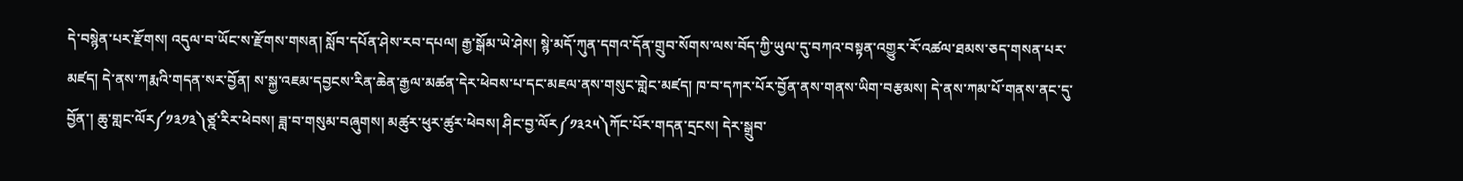དེ་བསྙེན་པར་རྫོགས། འདུལ་བ་ཡོང་ས་རྫོགས་གསན། སློབ་དཔོན་ཤེས་རབ་དཔལ། རྒྱ་སྒོམ་ཡེ་ཤེས། སྙེ་མདོ་ཀུན་དགའ་དོན་གྲུབ་སོགས་ལས་བོད་ཀྱི་ཡུལ་དུ་བཀའ་བསྟན་འགྱུར་རོ་འཚལ་ཐམས་ཅད་གསན་པར་མཛད། དེ་ནས་ཀརྨའི་གདན་སར་བྱོན། ས་སྐྱ་འཇམ་དབྱངས་རིན་ཆེན་རྒྱལ་མཚན་དེར་ཕེབས་པ་དང་མཇལ་ནས་གསུང་གླེང་མཛད། ཁ་བ་དཀར་པོར་བྱོན་ནས་གནས་ཡིག་བརྩམས། དེ་ནས་ཀམ་པོ་གནས་ནང་དུ་བྱོན་། ཆུ་གླང་ལོར༼༡༣༡༣༽ཙྰ་རིར་ཕེབས། ཟླ་བ་གསུམ་བཞུགས། མཚུར་ཕུར་ཚུར་ཕེབས། ཤིང་བྱ་ལོར༼༡༣༢༥༽ཀོང་པོར་གདན་དྲངས། དེར་སྒྲུབ་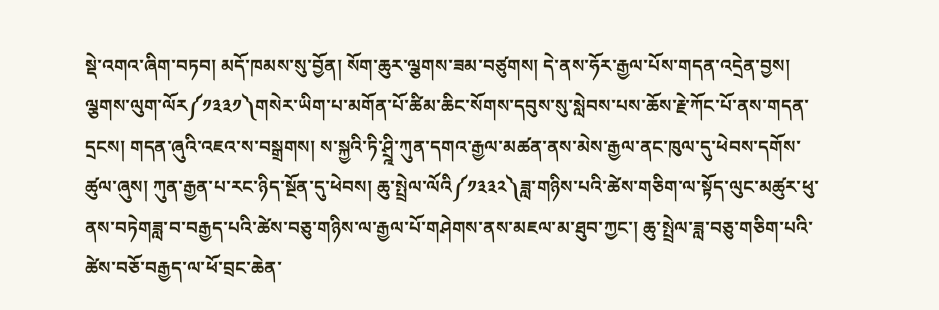སྡེ་འགའ་ཞིག་བཏབ། མདོ་ཁམས་སུ་བྱོན། སོག་ཆུར་ལྕགས་ཟམ་བཙུགས། དེ་ནས་ཧོར་རྒྱལ་པོས་གདན་འདྲེན་བྱས། ལྕགས་ལུག་ལོར༼༡༣༣༡༽གསེར་ཡིག་པ་མགོན་པོ་ཚིམ་ཆིང་སོགས་དབུས་སུ་སླེབས་པས་ཆོས་རྗེ་ཀོང་པོ་ནས་གདན་དྲངས། གདན་ཞུའི་འཇའ་ས་བསྒྲགས། ས་སྐྱའི་ཏི་ཤྲྰི་ཀུན་དགའ་རྒྱལ་མཚན་ནས་མེས་རྒྱལ་ནང་ཁུལ་དུ་ཕེབས་དགོས་ཚུལ་ཞུས། ཀུན་རྒྱན་པ་རང་ཉིད་སྔོན་དུ་ཕེབས། ཆུ་སྤྲེལ་ལོའི༼༡༣༣༢༽ཟླ་གཉིས་པའི་ཚེས་གཅིག་ལ་སྟོད་ལུང་མཚུར་ཕུ་ནས་བཏེགཟླ་བ་བརྒྱད་པའི་ཚེས་བཅུ་གཉིས་ལ་རྒྱལ་པོ་གཤེགས་ནས་མཇལ་མ་ཐུབ་ཀྱང་། ཆུ་སྤྲེལ་ཟླ་བཅུ་གཅིག་པའི་ཚེས་བཅོ་བརྒྱད་ལ་ཕོ་བྲང་ཆེན་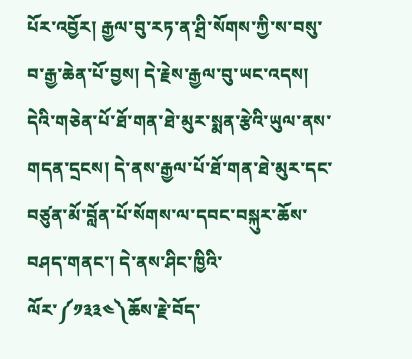པོར་འབྱོར། རྒྱལ་བུ་རཏ་ན་ཤྲི་སོགས་ཀྱི་ས་བསུ་བ་རྒྱ་ཆེན་པོ་བྱས། དེ་རྗེས་རྒྱལ་བུ་ཡང་འདས། དེའི་གཅེན་པོ་ཐོ་གན་ཐེ་མུར་སྨན་རྩེའི་ཡུལ་ནས་གདན་དྲངས། དེ་ནས་རྒྱལ་པོ་ཐོ་གན་ཐེ་མུར་དང་བཙུན་མོ་བློན་པོ་སོགས་ལ་དབང་བསྐུར་ཆོས་བཤད་གནང་། དེ་ནས་ཤིང་ཁྱིའི་ལོར་༼༡༣༣༤༽ཆོས་རྗེ་བོད་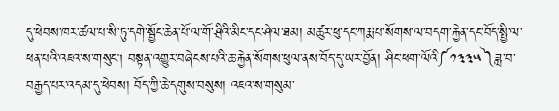དུ་ཕེབས་ཁར་ཚལ་པ་སི་ཏུ་དགེ་སྦྱོང་ཆེན་པོ་ལ་གོ་ཤྲིའི་མིང་དང་ཤེལ་ཐམ། མཚུར་ཕུ་དང་ཀརྨ་པ་སོགས་ལ་བདག་རྐྱེན་དང་བོད་སྤྱི་ལ་ཕན་པའི་འཇའ་ས་གསུང། བསྟན་འགྱུར་བཞེངས་པའི་ཆ་རྐྱེན་སོགས་ཕུལ་ནས་བོད་དུ་ཡར་བྱོན། ཤིང་ཕག་ལོའི༼༡༣༣༥༽ཟླ་བ་བརྒྱད་པར་འདམ་དུ་ཕེབས། བོད་ཀྱི་ཆེ་དགུས་བསུས། འཇའ་ས་གསུམ་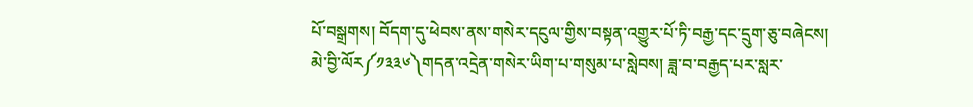པོ་བསྒྲགས། བོདག་དུ་ཕེབས་ནས་གསེར་དངུལ་གྱིས་བསྟན་འགྱུར་པོ་ཏི་བརྒྱ་དང་དྲུག་ཅུ་བཞེངས། མེ་བྱི་ལོར༼༡༣༣༦༽གདན་འདྲེན་གསེར་ཡིག་པ་གསུམ་པ་སླེབས། ཟླ་བ་བརྒྱད་པར་སླར་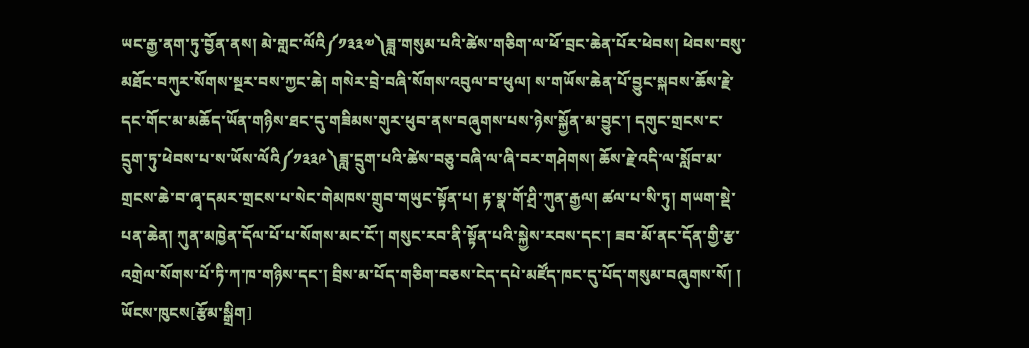ཡང་རྒྱ་ནག་ཏུ་བྱོན་ནས། མེ་གླང་ལོའི༼༡༣༣༧༽ཟླ་གསུམ་པའི་ཚེས་གཅིག་ལ་ཕོ་བྲང་ཆེན་པོར་ཕེབས། ཕེབས་བསུ་མཐོང་བཀུར་སོགས་སྔར་བས་ཀྱང་ཆེ། གསེར་བྲེ་བཞི་སོགས་འབུལ་བ་ཕུལ། ས་གཡོས་ཆེན་པོ་བྱུང་སྐབས་ཆོས་རྗེ་དང་གོང་མ་མཆོད་ཡོན་གཉིས་ཐང་དུ་གཟིམས་གུར་ཕུབ་ནས་བཞུགས་པས་ཉེས་སྐྱོན་མ་བྱུང་། དགུང་གྲངས་ང་དྲུག་ཏུ་ཕེབས་པ་ས་ཡོས་ལོའི༼༡༣༣༩༽ཟླ་དྲུག་པའི་ཚེས་བཅུ་བཞི་ལ་ཞི་བར་གཤེགས། ཆོས་རྗེ་འདི་ལ་སློབ་མ་གྲངས་ཆེ་བ་ཞྭ་དམར་གྲངས་པ་སེང་གེམཁས་གྲུབ་གཡུང་སྟོན་པ། རྟ་སྣ་གོ་ཤྲི་ཀུན་རྒྱལ། ཚལ་པ་སི་ཏུ། གཡག་སྡེ་པན་ཆེན། ཀུན་མཁྱེན་དོལ་པོ་པ་སོགས་མང་ངོ་། གསུང་རབ་ནི་སྟོན་པའི་སྐྱེས་རབས་དང་། ཟབ་མོ་ནང་དོན་གྱི་རྩ་འགྲེལ་སོགས་པོ་ཏི་ཀ་ཁ་གཉིས་དང་། བྲིས་མ་པོད་གཅིག་བཅས་ངེད་དཔེ་མཛོད་ཁང་དུ་པོད་གསུམ་བཞུགས་སོ། །
ཡོངས་ཁུངས[རྩོམ་སྒྲིག]